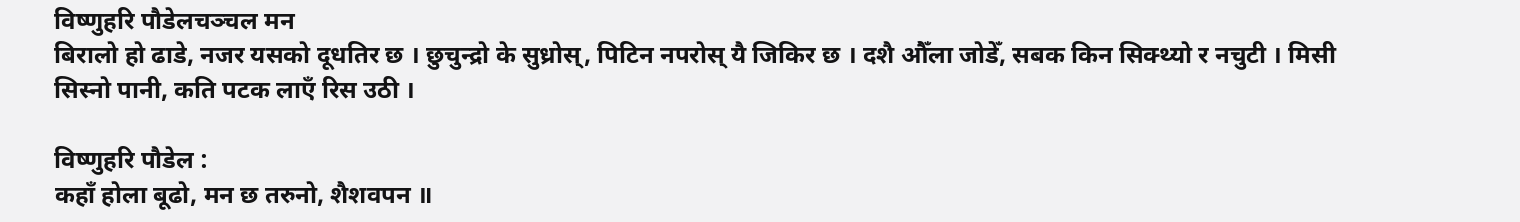विष्णुहरि पौडेलचञ्चल मन
बिरालो हो ढाडे, नजर यसको दूधतिर छ । छुचुन्द्रो के सुध्रोस्, पिटिन नपरोस् यै जिकिर छ । दशै औँला जोडेँ, सबक किन सिक्थ्यो र नचुटी । मिसी सिस्नो पानी, कति पटक लाएँ रिस उठी ।

विष्णुहरि पौडेल :
कहाँ होला बूढो, मन छ तरुनो, शैशवपन ॥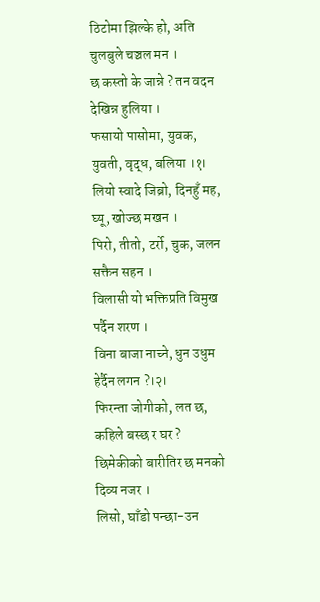ठिटोमा झिल्के हो, अति चुलबुले चञ्चल मन ।
छ कस्तो के जान्ने ? तन वदन देखिन्न हुलिया ।
फसायो पासोमा, युवक, युवती, वृद्ध, बलिया ।१।
लियो स्वादे जिब्रो, दिनहुँ मह, घ्यू, खोज्छ मखन ।
पिरो, तीतो, टर्रो, चुक, जलन सक्तैन सहन ।
विलासी यो भक्तिप्रति विमुख पर्दैन शरण ।
विना बाजा नाच्ने, धुन उधुम हेर्दैन लगन ?।२।
फिरन्ता जोगीको, लत छ, कहिले बस्छ र घर ?
छिमेकीको बारीतिर छ मनको दिव्य नजर ।
लिसो, घाँडो पन्छा-उन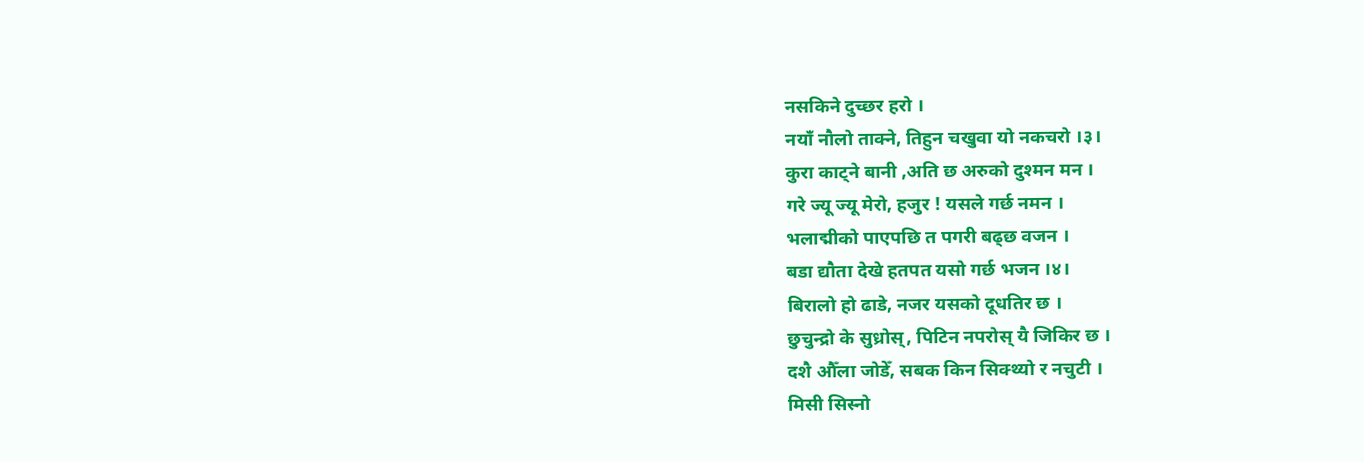नसकिने दुच्छर हरो ।
नयाँ नौलो ताक्ने, तिहुन चखुवा यो नकचरो ।३।
कुरा काट्ने बानी ,अति छ अरुको दुश्मन मन ।
गरे ज्यू ज्यू मेरो, हजुर ! यसले गर्छ नमन ।
भलाद्मीको पाएपछि त पगरी बढ्छ वजन ।
बडा द्यौता देखे हतपत यसो गर्छ भजन ।४।
बिरालो हो ढाडे, नजर यसको दूधतिर छ ।
छुचुन्द्रो के सुध्रोस्, पिटिन नपरोस् यै जिकिर छ ।
दशै औँला जोडेँ, सबक किन सिक्थ्यो र नचुटी ।
मिसी सिस्नो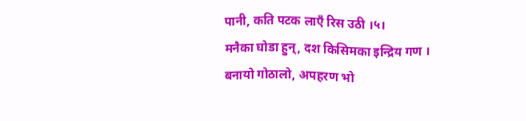पानी, कति पटक लाएँ रिस उठी ।५।
मनैका घोडा हुन्, दश किसिमका इन्द्रिय गण ।
बनायो गोठालो, अपहरण भो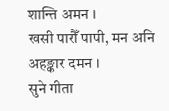शान्ति अमन ।
खसी पारौँ पापी, मन अनि अहङ्कार दमन ।
सुने गीता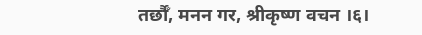तर्छौँ, मनन गर, श्रीकृष्ण वचन ।६।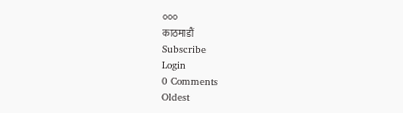०००
काठमाडौं
Subscribe
Login
0 Comments
Oldest